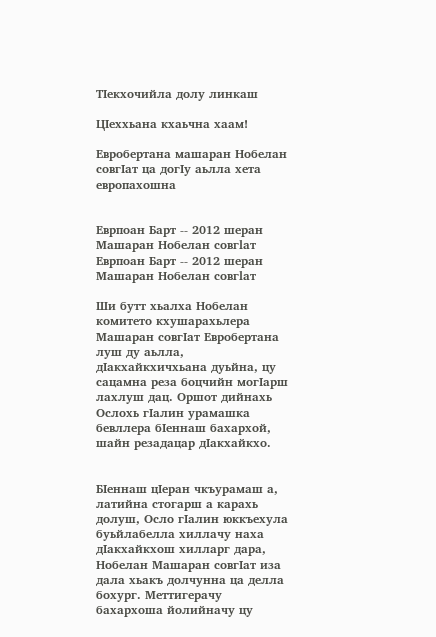ТIекхочийла долу линкаш

ЦIеххьана кхаьчна хаам!

Евробертана машаран Нобелан совгIат ца догIу аьлла хета европахошна


Еврпоан Барт -- 2012 шеран Машаран Нобелан совгlат
Еврпоан Барт -- 2012 шеран Машаран Нобелан совгlат

Ши бутт хьалха Нобелан комитето кхушарахьлера Машаран совгIат Евробертана луш ду аьлла, дIакхайкхичхьана дуьйна, цу сацамна реза боцчийн могIарш лахлуш дац. Оршот дийнахь Ослохь гIалин урамашка бевллера бIеннаш бахархой, шайн резадацар дIакхайкхо.


БIеннаш цIеран чкъурамаш а, латийна стогарш а карахь долуш, Осло гIалин юккъехула буьйлабелла хиллачу наха дIакхайкхош хилларг дара, Нобелан Машаран совгIат иза дала хьакъ долчунна ца делла бохург. Меттигерачу бахархоша йолийначу цу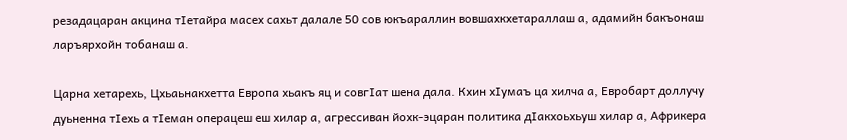резадацаран акцина тIетайра масех сахьт далале 50 сов юкъараллин вовшахкхетараллаш а, адамийн бакъонаш ларъярхойн тобанаш а.

Царна хетарехь, Цхьаьнакхетта Европа хьакъ яц и совгIат шена дала. Кхин хIумаъ ца хилча а, Евробарт доллучу дуьненна тIехь а тIеман операцеш еш хилар а, агрессиван йохк-эцаран политика дIакхоьхьуш хилар а, Африкера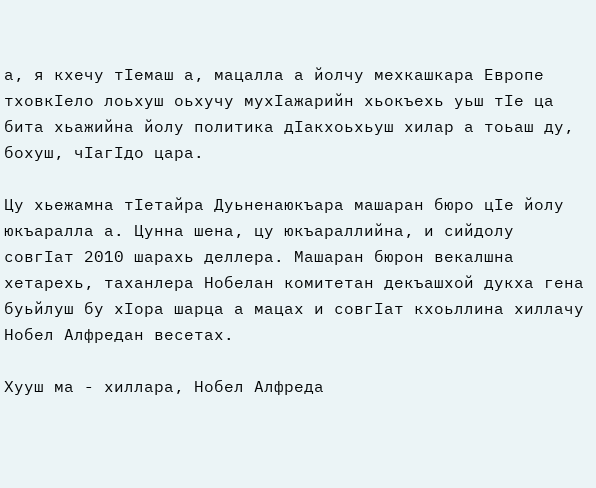а, я кхечу тIемаш а, мацалла а йолчу мехкашкара Европе тховкIело лоьхуш оьхучу мухIажарийн хьокъехь уьш тIе ца бита хьажийна йолу политика дIакхоьхьуш хилар а тоьаш ду, бохуш, чIагIдо цара.

Цу хьежамна тIетайра Дуьненаюкъара машаран бюро цIе йолу юкъаралла а. Цунна шена, цу юкъараллийна, и сийдолу совгIат 2010 шарахь деллера. Машаран бюрон векалшна хетарехь, таханлера Нобелан комитетан декъашхой дукха гена буьйлуш бу хIора шарца а мацах и совгIат кхоьллина хиллачу Нобел Алфредан весетах.

Хууш ма - хиллара, Нобел Алфреда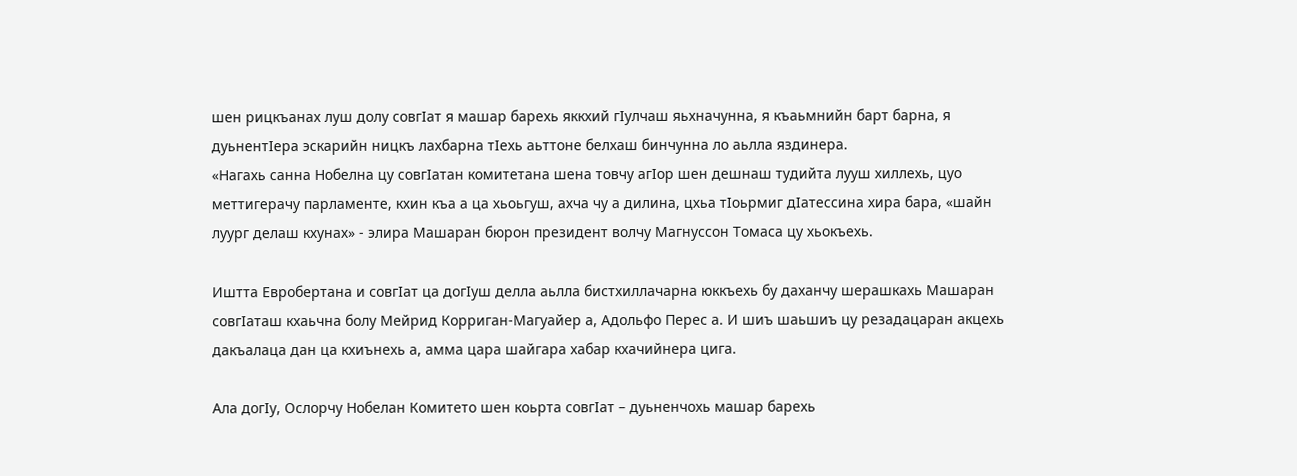шен рицкъанах луш долу совгIат я машар барехь яккхий гIулчаш яьхначунна, я къаьмнийн барт барна, я дуьнентIера эскарийн ницкъ лахбарна тIехь аьттоне белхаш бинчунна ло аьлла яздинера.
«Нагахь санна Нобелна цу совгIатан комитетана шена товчу агIор шен дешнаш тудийта лууш хиллехь, цуо меттигерачу парламенте, кхин къа а ца хьоьгуш, ахча чу а дилина, цхьа тIоьрмиг дIатессина хира бара, «шайн луург делаш кхунах» - элира Машаран бюрон президент волчу Магнуссон Томаса цу хьокъехь.

Иштта Евробертана и совгIат ца догIуш делла аьлла бистхиллачарна юккъехь бу даханчу шерашкахь Машаран совгIаташ кхаьчна болу Мейрид Корриган-Магуайер а, Адольфо Перес а. И шиъ шаьшиъ цу резадацаран акцехь дакъалаца дан ца кхиънехь а, амма цара шайгара хабар кхачийнера цига.

Ала догIу, Ослорчу Нобелан Комитето шен коьрта совгIат – дуьненчохь машар барехь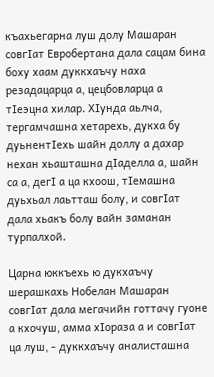къахьегарна луш долу Машаран совгIат Евробертана дала сацам бина боху хаам дуккхаъчу наха резадацарца а, цецбовларца а тIеэцна хилар. ХIунда аьлча, тергамчашна хетарехь, дукха бу дуьнентIехь шайн доллу а дахар нехан хьашташна дIаделла а, шайн са а, дегI а ца кхоош, тIемашна дуьхьал лаьтташ болу, и совгIат дала хьакъ болу вайн заманан турпалхой.

Царна юккъехь ю дукхаъчу шерашкахь Нобелан Машаран совгIат дала мегачийн готтачу гуоне а кхочуш, амма хIораза а и совгIат ца луш, - дуккхаъчу аналисташна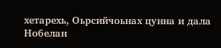хетарехь, Оьрсийчоьнах цунна и дала Нобелан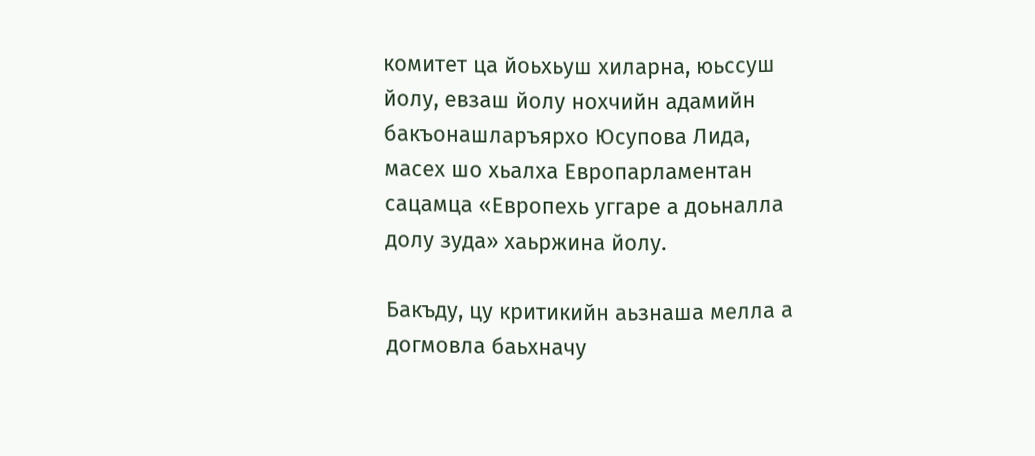комитет ца йоьхьуш хиларна, юьссуш йолу, евзаш йолу нохчийн адамийн бакъонашларъярхо Юсупова Лида, масех шо хьалха Европарламентан сацамца «Европехь уггаре а доьналла долу зуда» хаьржина йолу.

Бакъду, цу критикийн аьзнаша мелла а догмовла баьхначу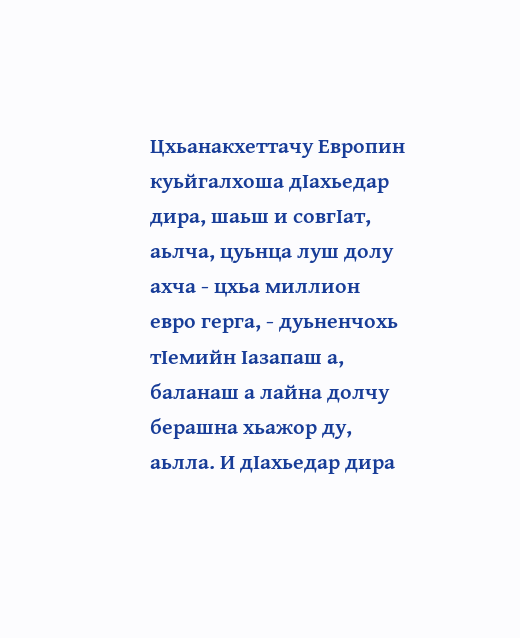Цхьанакхеттачу Европин куьйгалхоша дIахьедар дира, шаьш и совгIат, аьлча, цуьнца луш долу ахча - цхьа миллион евро герга, - дуьненчохь тIемийн Iазапаш а, баланаш а лайна долчу берашна хьажор ду, аьлла. И дIахьедар дира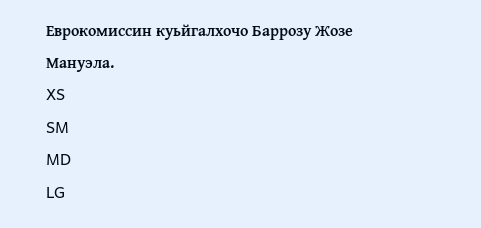Еврокомиссин куьйгалхочо Баррозу Жозе Мануэла.
XS
SM
MD
LG